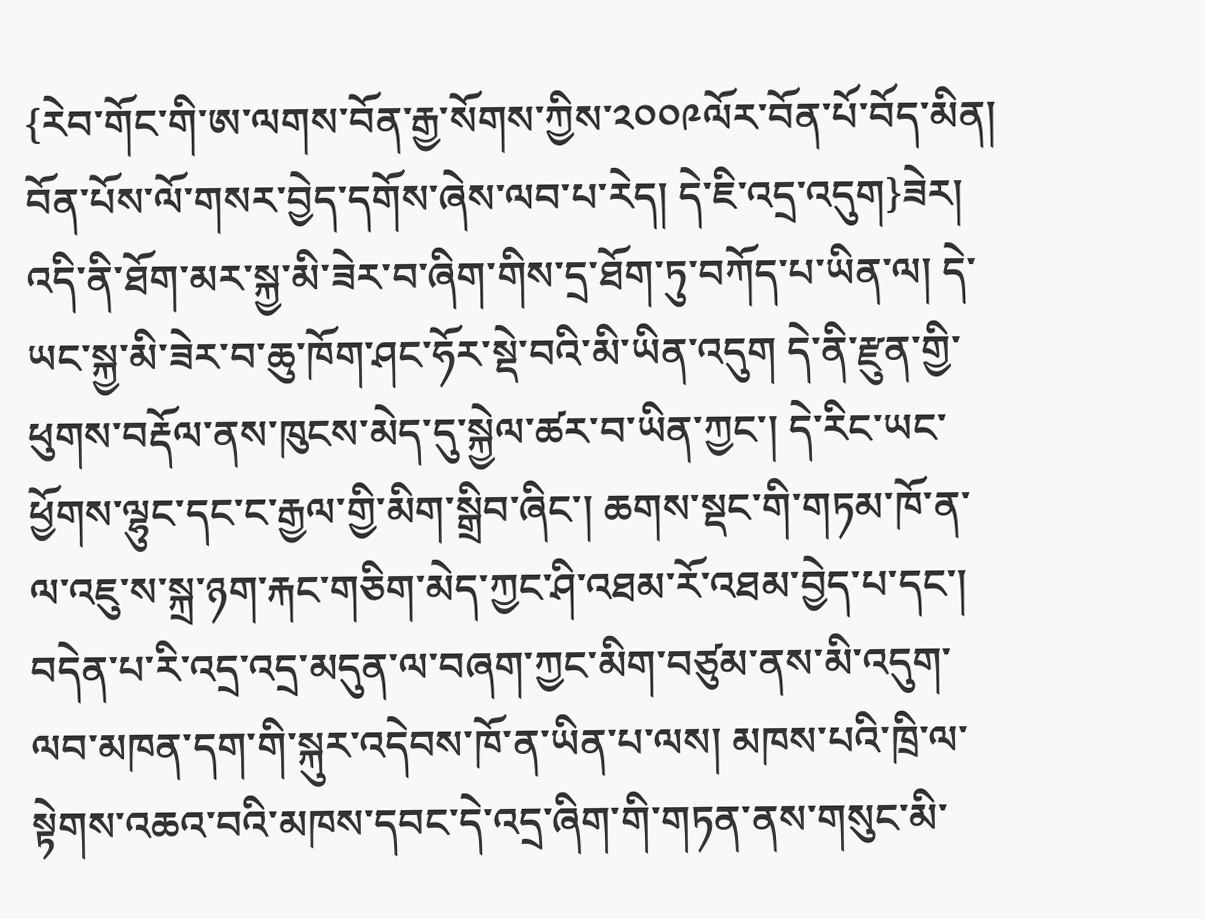{རེབ་གོང་གི་ཨ་ལགས་བོན་རྒྱ་སོགས་ཀྱིས་༢༠༠༩ལོར་བོན་པོ་བོད་མིན། བོན་པོས་ལོ་གསར་བྱེད་དགོས་ཞེས་ལབ་པ་རེད། དེ་ཇི་འདྲ་འདུག}ཟེར། འདི་ནི་ཐོག་མར་སྐྱ་མི་ཟེར་བ་ཞིག་གིས་དྲ་ཐོག་ཏུ་བཀོད་པ་ཡིན་ལ། དེ་ཡང་སྐྱ་མི་ཟེར་བ་ཆུ་ཁོག་ཤང་ཧོར་སྡེ་བའི་མི་ཡིན་འདུག དེ་ནི་རྫུན་གྱི་ཕུགས་བརྡོལ་ནས་ཁུངས་མེད་དུ་སྐྱེལ་ཚར་བ་ཡིན་ཀྱང་། དེ་རིང་ཡང་ཕྱོགས་ལྷུང་དང་ང་རྒྱལ་གྱི་མིག་སྒྲིབ་ཞིང་། ཆགས་སྡང་གི་གཏམ་ཁོ་ན་ལ་འཇུ་ས་སྐྲ་ཉག་རྐང་གཅིག་མེད་ཀྱང་ཤི་འཐམ་རོ་འཐམ་བྱེད་པ་དང་། བདེན་པ་རི་འདྲ་འདྲ་མདུན་ལ་བཞག་ཀྱང་མིག་བཙུམ་ནས་མི་འདུག་ལབ་མཁན་དག་གི་སྐུར་འདེབས་ཁོ་ན་ཡིན་པ་ལས། མཁས་པའི་ཁྲི་ལ་སྟེགས་འཆའ་བའི་མཁས་དབང་དེ་འདྲ་ཞིག་གི་གཏན་ནས་གསུང་མི་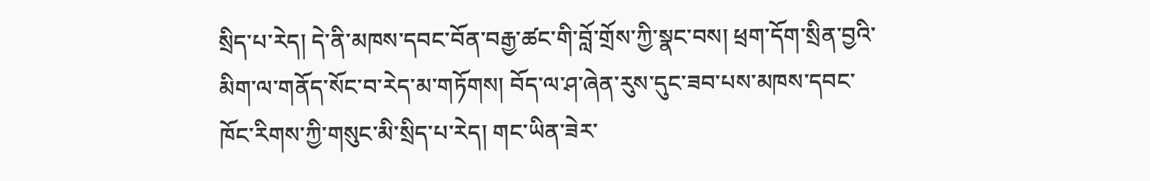སྲིད་པ་རེད། དེ་ནི་མཁས་དབང་བོན་བརྒྱ་ཚང་གི་བློ་གྲོས་ཀྱི་སྣང་བས། ཕྲག་དོག་སྲིན་བྱའི་མིག་ལ་གནོད་སོང་བ་རེད་མ་གཏོགས། བོད་ལ་ཤ་ཞེན་རུས་དུང་ཟབ་པས་མཁས་དབང་ཁོང་རིགས་ཀྱི་གསུང་མི་སྲིད་པ་རེད། གང་ཡིན་ཟེར་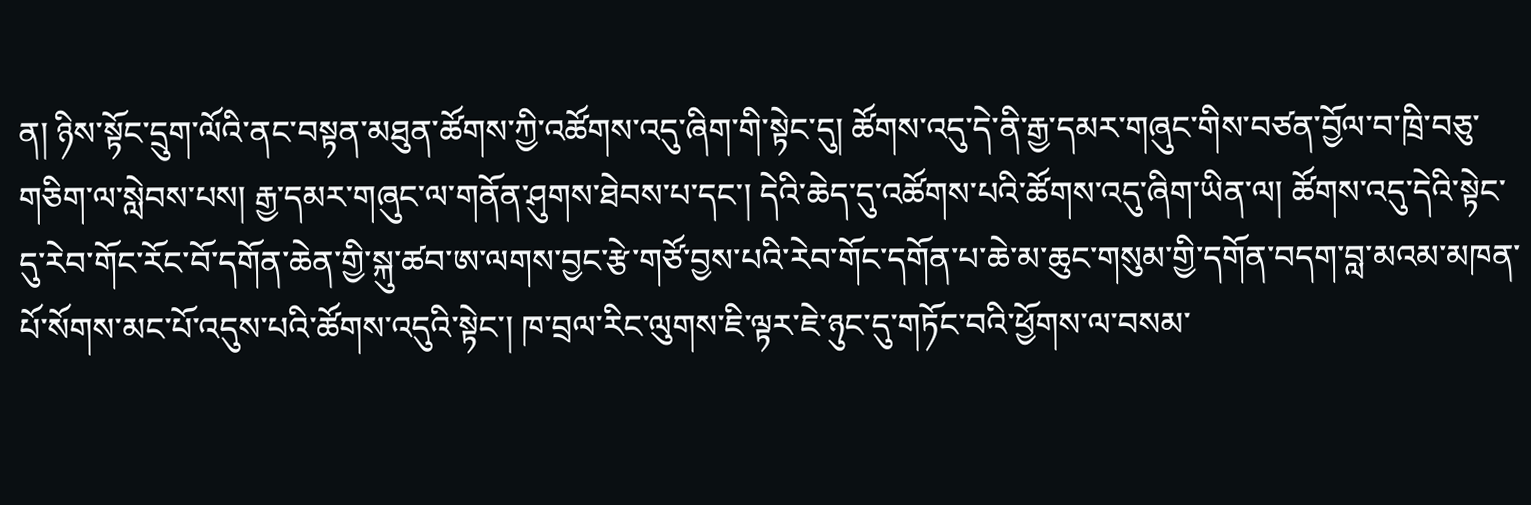ན། ཉིས་སྟོང་དྲུག་ལོའི་ནང་བསྟན་མཐུན་ཚོགས་ཀྱི་འཚོགས་འདུ་ཞིག་གི་སྟེང་དུ། ཚོགས་འདུ་དེ་ནི་རྒྱ་དམར་གཞུང་གིས་བཙན་བྱོལ་བ་ཁྲི་བཅུ་གཅིག་ལ་སླེབས་པས། རྒྱ་དམར་གཞུང་ལ་གནོན་ཤུགས་ཐེབས་པ་དང་། དེའི་ཆེད་དུ་འཚོགས་པའི་ཚོགས་འདུ་ཞིག་ཡིན་ལ། ཚོགས་འདུ་དེའི་སྟེང་དུ་རེབ་གོང་རོང་བོ་དགོན་ཆེན་གྱི་སྐུ་ཚབ་ཨ་ལགས་བྱང་རྩེ་གཙོ་བྱས་པའི་རེབ་གོང་དགོན་པ་ཆེ་མ་ཆུང་གསུམ་གྱི་དགོན་བདག་བླ་མའམ་མཁན་པོ་སོགས་མང་པོ་འདུས་པའི་ཚོགས་འདུའི་སྟེང་། ཁ་བྲལ་རིང་ལུགས་ཇི་ལྟར་ཇེ་ཉུང་དུ་གཏོང་བའི་ཕྱོགས་ལ་བསམ་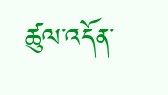ཚུལ་འདོན་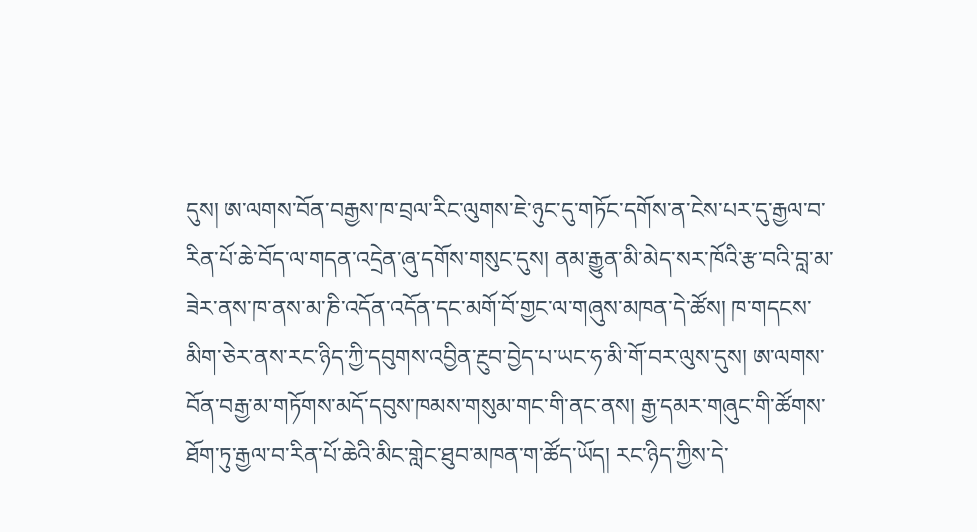དུས། ཨ་ལགས་བོན་བརྒྱས་ཁ་བྲལ་རིང་ལུགས་ཇེ་ཉུང་དུ་གཏོང་དགོས་ན་ངེས་པར་དུ་རྒྱལ་བ་རིན་པོ་ཆེ་བོད་ལ་གདན་འདྲེན་ཞུ་དགོས་གསུང་དུས། ནམ་རྒྱུན་མི་མེད་སར་ཁོའི་རྩ་བའི་བླ་མ་ཟེར་ནས་ཁ་ནས་མ་ཎི་འདོན་འདོན་དང་མགོ་བོ་གྱང་ལ་གཞུས་མཁན་དེ་ཚོས། ཁ་གདངས་མིག་ཅེར་ནས་རང་ཉིད་ཀྱི་དབུགས་འབྱིན་རྔུབ་བྱེད་པ་ཡང་ཧ་མི་གོ་བར་ལུས་དུས། ཨ་ལགས་བོན་བརྒྱ་མ་གཏོགས་མདོ་དབུས་ཁམས་གསུམ་གང་གི་ནང་ནས། རྒྱ་དམར་གཞུང་གི་ཚོགས་ཐོག་ཏུ་རྒྱལ་བ་རིན་པོ་ཆེའི་མིང་གླེང་ཐུབ་མཁན་ག་ཚོད་ཡོད། རང་ཉིད་ཀྱིས་དེ་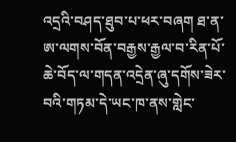འདྲའི་བཤད་ཐུབ་པ་ཕར་བཞག ཐ་ན་ཨ་ལགས་བོན་བརྒྱས་རྒྱལ་བ་རིན་པོ་ཆེ་བོད་ལ་གདན་འདྲེན་ཞུ་དགོས་ཟེར་བའི་གཏམ་དེ་ཡང་ཁ་ནས་གླེང་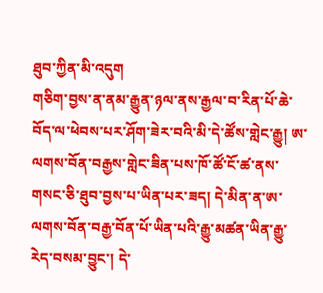ཐུབ་ཀྱིན་མི་འདུག
གཅིག་བྱས་ན་ནམ་རྒྱུན་ཉལ་ནས་རྒྱལ་བ་རིན་པོ་ཆེ་བོད་ལ་ཕེབས་པར་ཤོག་ཟེར་བའི་མི་དེ་ཚོས་གླེང་རྒྱུ། ཨ་ལགས་བོན་བརྒྱས་གླེང་ཟིན་པས་ཁོ་ཚོ་ངོ་ཚ་ནས་གསང་ཅི་ཐུབ་བྱས་པ་ཡིན་པར་ཟད། དེ་མིན་ན་ཨ་ལགས་བོན་བརྒྱ་བོན་པོ་ཡིན་པའི་རྒྱུ་མཚན་ཡིན་རྒྱུ་རེད་བསམ་བྱུང་། དེ་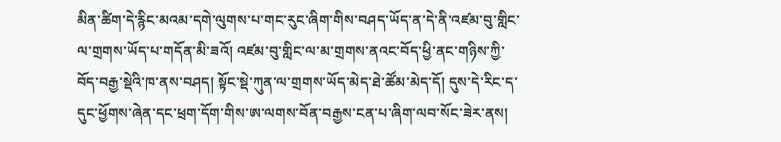མིན་ཚིག་དེ་རྙིང་མའམ་དགེ་ལུགས་པ་གང་རུང་ཞིག་གིས་བཤད་ཡོད་ན་དེ་ནི་འཛམ་བུ་གླིང་ལ་གྲགས་ཡོད་པ་གདོན་མི་ཟའོ། འཛམ་བུ་གླིང་ལ་མ་གྲགས་ནའང་བོད་ཕྱི་ནང་གཉིས་ཀྱི་བོད་བརྒྱ་སྡེའི་ཁ་ནས་བཤད། སྟོང་སྡེ་ཀུན་ལ་གྲགས་ཡོད་མེད་ཐེ་ཚོམ་མེད་དོ། དུས་དེ་རིང་ད་དུང་ཕྱོགས་ཞེན་དང་ཕྲག་དོག་གིས་ཨ་ལགས་བོན་བརྒྱས་ངན་པ་ཞིག་ལབ་སོང་ཟེར་ནས།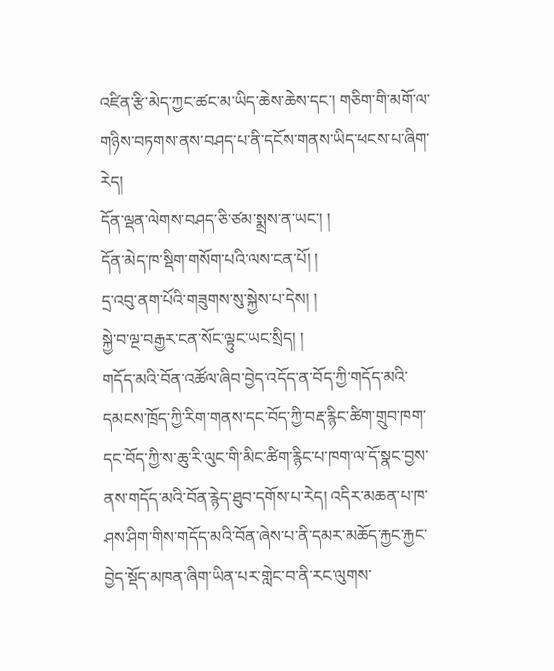འཛིན་རྩི་མེད་ཀྱང་ཚང་མ་ཡིད་ཆེས་ཆེས་དང་། གཅིག་གི་མགོ་ལ་གཉིས་བཏགས་ནས་བཤད་པ་ནི་དངོས་གནས་ཡིད་ཕངས་པ་ཞིག་རེད།
དོན་ལྡན་ལེགས་བཤད་ཅི་ཙམ་སྨྲས་ན་ཡང་། །
དོན་མེད་ཁ་སྡིག་གསོག་པའི་ལས་ངན་པོ། །
དྲ་འབུ་ནག་པོའི་གཟུགས་སུ་སྐྱེས་པ་དེས། །
སྐྱེ་བ་ལྔ་བརྒྱར་ངན་སོང་ལྟུང་ཡང་སྲིད། །
གདོད་མའི་བོན་འཚོལ་ཞིབ་བྱེད་འདོད་ན་བོད་ཀྱི་གདོད་མའི་དམངས་ཁྲོད་ཀྱི་རིག་གནས་དང་བོད་ཀྱི་བརྡ་རྙིང་ཚིག་གྲུབ་ཁག་དང་བོད་ཀྱི་ས་ཆུ་རི་ལུང་གི་མིང་ཚིག་རྙིང་པ་ཁག་ལ་དོ་སྣང་བྱས་ནས་གདོད་མའི་བོན་རྙེད་ཐུབ་དགོས་པ་རེད། འདིར་མཆན་པ་ཁ་ཤས་ཤིག་གིས་གདོད་མའི་བོན་ཞེས་པ་ནི་དམར་མཆོད་རྐྱང་རྐྱང་བྱེད་སྡོད་མཁན་ཞིག་ཡིན་པར་གླེང་བ་ནི་རང་ལུགས་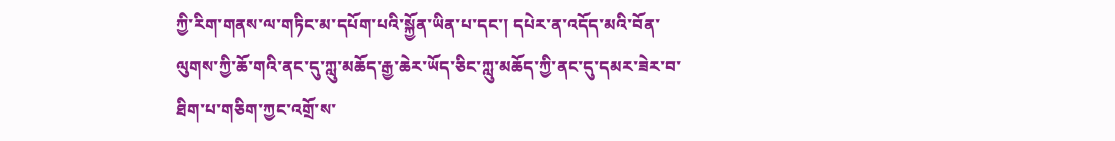ཀྱི་རིག་གནས་ལ་གཏིང་མ་དཔོག་པའི་སྐྱོན་ཡིན་པ་དང་། དཔེར་ན་འདོད་མའི་བོན་ལུགས་ཀྱི་ཆོ་གའི་ནང་དུ་ཀླུ་མཆོད་རྒྱ་ཆེར་ཡོད་ཅིང་ཀླུ་མཆོད་ཀྱི་ནང་དུ་དམར་ཟེར་བ་ཐིག་པ་གཅིག་ཀྱང་འགྲོ་ས་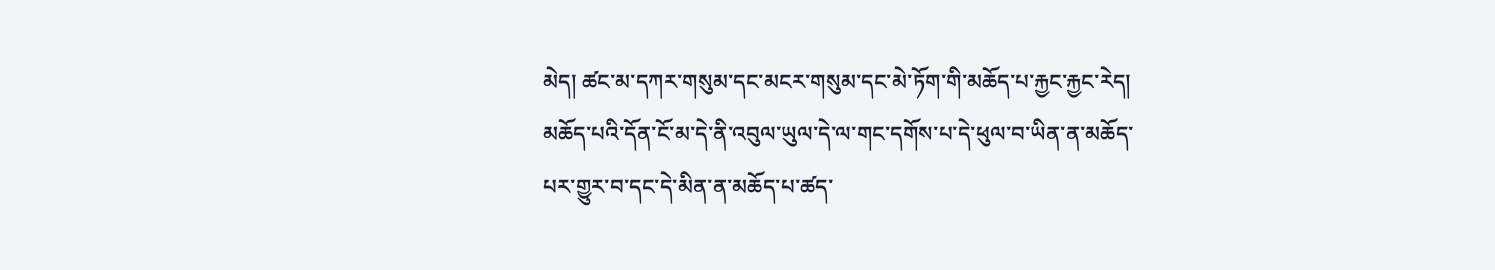མེད། ཚང་མ་དཀར་གསུམ་དང་མངར་གསུམ་དང་མེ་ཏོག་གི་མཆོད་པ་རྐྱང་རྐྱང་རེད། མཆོད་པའི་དོན་ངོ་མ་དེ་ནི་འབུལ་ཡུལ་དེ་ལ་གང་དགོས་པ་དེ་ཕུལ་བ་ཡིན་ན་མཆོད་པར་གྱུར་བ་དང་དེ་མིན་ན་མཆོད་པ་ཚད་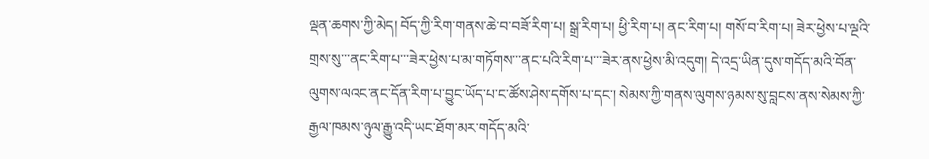ལྡན་ཆགས་ཀྱི་མེད། བོད་ཀྱི་རིག་གནས་ཆེ་བ་བཟོ་རིག་པ། སྒྲ་རིག་པ། ཕྱི་རིག་པ། ནང་རིག་པ། གསོ་བ་རིག་པ། ཟེར་ཕྱེས་པ་ལྔའི་གྲས་སུ་་་ནང་རིག་པ་་་ཟེར་ཕྱེས་པ་མ་གཏོགས་་་ནང་པའི་རིག་པ་་་ཟེར་ནས་ཕྱེས་མི་འདུག། དེ་འདྲ་ཡིན་དུས་གདོད་མའི་བོན་ལུགས་ལའང་ནང་དོན་རིག་པ་བྱུང་ཡོད་པ་ང་ཚོས་ཤེས་དགོས་པ་དང་། སེམས་ཀྱི་གནས་ལུགས་ཉམས་སུ་བླངས་ནས་སེམས་ཀྱི་རྒྱལ་ཁམས་ཉུལ་རྒྱུ་འདི་ཡང་ཐོག་མར་གདོད་མའི་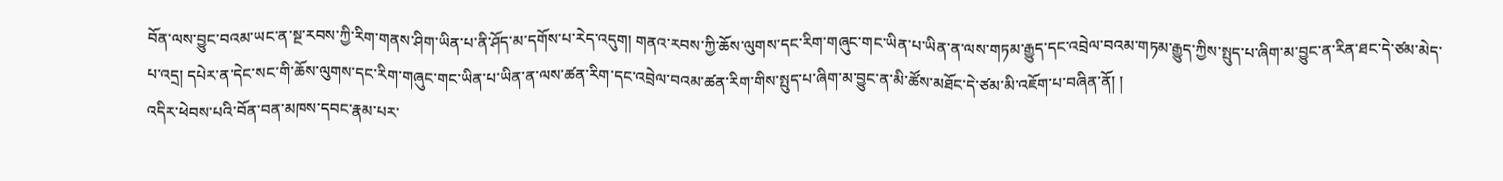བོན་ལས་བྱུང་བའམ་ཡང་ན་སྔ་རབས་ཀྱི་རིག་གནས་ཤིག་ཡིན་པ་ནི་ཤོད་མ་དགོས་པ་རེད་འདུག། གནའ་རབས་ཀྱི་ཆོས་ལུགས་དང་རིག་གཞུང་གང་ཡིན་པ་ཡིན་ན་ལས་གཏམ་རྒྱུད་དང་འབྲེལ་བའམ་གཏམ་རྒྱུད་ཀྱིས་སྤུད་པ་ཞིག་མ་བྱུང་ན་རིན་ཐང་དེ་ཙམ་མེད་པ་འདྲ། དཔེར་ན་དེང་སང་གི་ཆོས་ལུགས་དང་རིག་གཞུང་གང་ཡིན་པ་ཡིན་ན་ལས་ཚན་རིག་དང་འབྲེལ་བའམ་ཚན་རིག་གིས་སྤུད་པ་ཞིག་མ་བྱུང་ན་མི་ཚོས་མཐོང་དེ་ཙམ་མི་འཇོག་པ་བཞིན་ནོ། །
འདིར་ཕེབས་པའི་བོན་བན་མཁས་དབང་རྣམ་པར་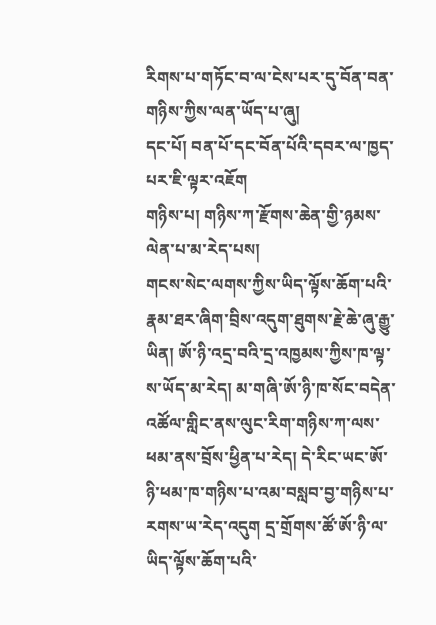རིགས་པ་གཏོང་བ་ལ་ངེས་པར་དུ་བོན་བན་གཉིས་ཀྱིས་ལན་ཡོད་པ་ཞུ།
དང་པོ། བན་པོ་དང་བོན་པོའི་དབར་ལ་ཁྱད་པར་ཇི་ལྟར་འཇོག
གཉིས་པ། གཉིས་ཀ་རྫོགས་ཆེན་གྱི་ཉམས་ལེན་པ་མ་རེད་པས།
གངས་སེང་ལགས་ཀྱིས་ཡིད་ལྟོས་ཆོག་པའི་རྣམ་ཐར་ཞིག་བྲིས་འདུག་ཐུགས་རྗེ་ཆེ་ཞུ་རྒྱུ་ཡིན། ཨོ་ཉི་འདྲ་བའི་དྲ་འཁྱམས་ཀྱིས་ཁ་ལྟ་ས་ཡོད་མ་རེད། མ་གཞི་ཨོ་ཉི་ཁ་སོང་བདེན་འཚོལ་གླིང་ནས་ལུང་རིག་གཉིས་ཀ་ལས་ཕམ་ནས་བྲོས་ཕྱིན་པ་རེད། དེ་རིང་ཡང་ཨོ་ཉི་ཕམ་ཁ་གཉིས་པ་འམ་བསླབ་བྱ་གཉིས་པ་རགས་ཡ་རེད་འདུག དྲ་གྲོགས་ཚོ་ཨོ་ཉི་ལ་ཡིད་ལྟོས་ཆོག་པའི་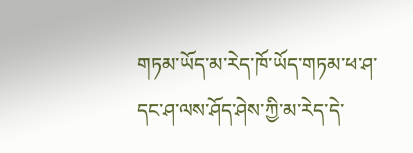གཏམ་ཡོད་མ་རེད་ཁོ་ཡོད་གཏམ་ཕ་ཤ་དང་ཤ་ལས་ཤོད་ཤེས་ཀྱི་མ་རེད་དེ་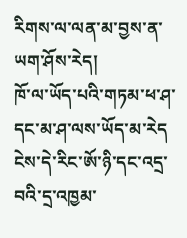རིགས་ལ་ལན་མ་བྱས་ན་ཡག་ཤོས་རེད།
ཁོ་ལ་ཡོད་པའི་གཏམ་ཕ་ཤ་དང་མ་ཤ་ལས་ཡོད་མ་རེད
ངེས་དེ་རིང་ཨོ་ཉི་དང་འདྲ་བའི་དྲ་འཁྱམ་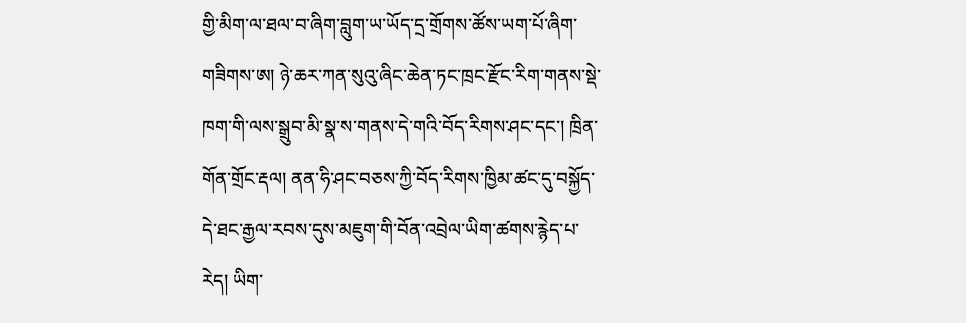གྱི་མིག་ལ་ཐལ་བ་ཞིག་བླུག་ཡ་ཡོད་དྲ་གྲོགས་ཚོས་ཡག་པོ་ཞིག་གཟིགས་ཨ། ཉེ་ཆར་ཀན་སུའུ་ཞིང་ཆེན་ཏང་ཁྲང་རྫོང་རིག་གནས་སྡེ་ཁག་གི་ལས་སྒྲུབ་མི་སྣ་ས་གནས་དེ་གའི་བོད་རིགས་ཤང་དང་། ཁྲིན་གོན་གྲོང་རྡལ། ནན་ཧི་ཤང་བཅས་ཀྱི་བོད་རིགས་ཁྱིམ་ཚང་དུ་བསྐྱོད་དེ་ཐང་རྒྱལ་རབས་དུས་མཇུག་གི་བོན་འབྲེལ་ཡིག་ཚགས་རྙེད་པ་རེད། ཡིག་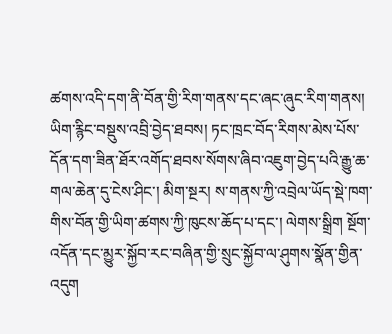ཚགས་འདི་དག་ནི་བོན་གྱི་རིག་གནས་དང་ཞང་ཞུང་རིག་གནས། ཡིག་རྙིང་བསྡུས་འབྲི་བྱེད་ཐབས། ཏང་ཁྲང་བོད་རིགས་མེས་པོས་དོན་དག་ཟིན་ཐོར་འགོད་ཐབས་སོགས་ཞིབ་འཇུག་བྱེད་པའི་རྒྱུ་ཆ་གལ་ཆེན་དུ་ངེས་ཤིང་། མིག་སྔར། ས་གནས་ཀྱི་འབྲེལ་ཡོད་སྡེ་ཁག་གིས་བོན་གྱི་ཡིག་ཚགས་ཀྱི་ཁུངས་ཆོད་པ་དང་། ལེགས་སྒྲིག སྔོག་འདོན་དང་མྱུར་སྐྱོབ་རང་བཞིན་གྱི་སྲུང་སྐྱོབ་ལ་ཤུགས་སྣོན་གྱིན་འདུག